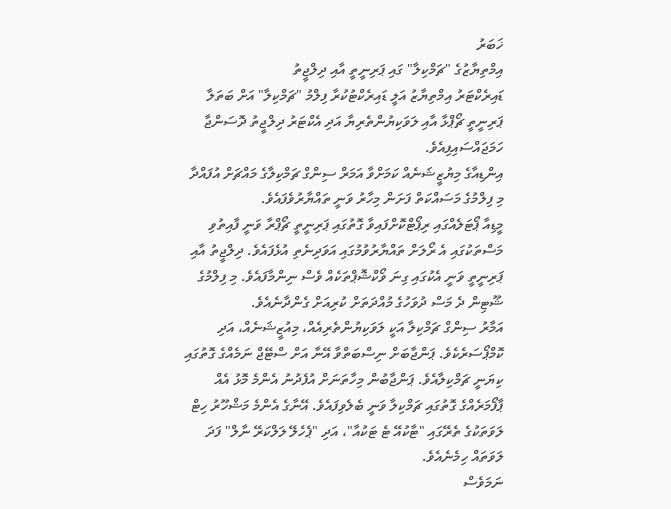ޚަބަރު
އިމްތިޔާޒުގެ "ޗަމްކިލާ" ގައި ޕަރިނީތީ އާއި ދިލްޖީތު
ޑައިރެކްޓަރު އިމްތިޔާޒު އަލީ ޑައިރެކްޓުކުރާ ފިލްމު "ޗަމްކިލާ" އަށް ބަތަލާ ޕަރިނީތީ ޗޯޕްޅާ އާއި ލަވަކިޔުންތެރިޔާ އަދި އެކްޓަރު ދިލްޖީތު ދޮސަންޖާ ހަމަޖައްސައިފިއެވެ.
އިންޑިއާގެ މިޔުޒީޝަނެއް ކަމަށްވާ އަމަރް ސިންގް ޗަމްކިލާގެ މައްޗަށް އުފައްދާ މި ފިލްމުގެ މަސައްކަތް ފަށަން މިހާރު ވަނީ ތައްޔާރުވެފައެވެ.
މީޑިއާ ޕޯޓަލެއްގައި ރިޕޯޓްކޮށްފައިވާ ގޮތުގައި ޕަރިނީތީ ޗޯޕްރާ ވަނީ ފާއިތުވި މަސްތަކުގައި އެ ރޯލަށް ތައްޔާރުވުމުގައި އަވަދިނެތި އުޅެފައެވެ. ދިލްޖީތު އާއި ޕަރިނީތީ ވަނީ އެކުގައި ގިނަ ވޯކްޝޮޕްތަކެއް ވެސް ނިންމާފައެވެ. މި ފިލްމުގެ ޝޫޓިން ދެ މަސް ދުވަހުގެ މުއްދަތަށް ކުރިއަށް ގެންދާނެއެވެ.
އަމާރު ސިންގް ޗަމްކިލާ އަކީ ލަވަކިޔުންތެރިއެއް، މިއުޒީޝަނެއް، އަދި ކޮމްޕޯސަރެކެވެ. ޕަންޖާބަށް ނިސްބަތްވާ އޭނާ އަށް ސްޓޭޖް ނަމެއްގެ ގޮތުގައި ކިޔަނީ ޗަމްކިލާއެވެ. ޕަންޖާބުން މިހާތަނަށް އުފެދުނު އެންމެ މޮޅު އެއް ޕާފޯމަރެއްގެ ގޮތުގައި ޗަމްކިލާ ވަނީ ބެލެވިފައެވެ. އޭނާގެ އެންމެ މަޝްހޫރު ހިޓް ލަވަތަކުގެ ތެރޭގައި "ޓާކުއޭ ޓެ ޓަކުއާ"، އަދި "ޕެހެލޭ ލަލްކަރޭ ނާލް" ފަދަ ލަވަތައް ހިމެނެއެވެ.
ނަމަވެސް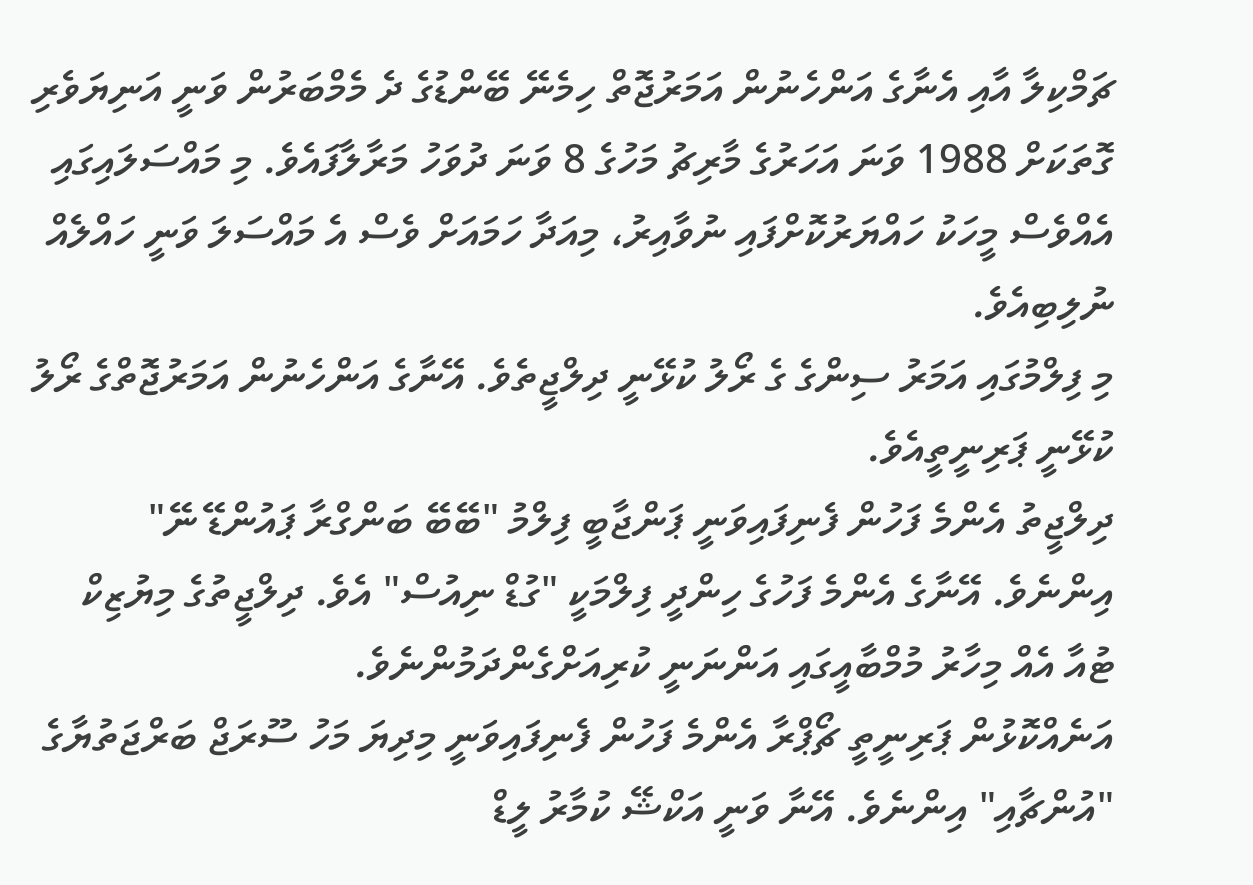ޗަމްކިލާ އާއި އެނާގެ އަންހެނުން އަމަރުޖޮތް ހިމެނޭ ބޭންޑުގެ ދެ މެމްބަރުން ވަނީ އަނިޔަވެރި ގޮތަކަށް 1988 ވަނަ އަހަރުގެ މާރިޗު މަހުގެ 8 ވަނަ ދުވަހު މަރާލާފައެވެ. މި މައްސަލައިގައި އެއްވެސް މީހަކު ހައްޔަރުކޮށްފައި ނުވާއިރު، މިއަދާ ހަމައަށް ވެސް އެ މައްސަލަ ވަނީ ހައްލެއް ނުލިބިއެވެ.
މި ފިލްމުގައި އަމަރު ސިންގެ ގެ ރޯލު ކުޅޭނީ ދިލްޖީތެވެ. އޭނާގެ އަންހެނުން އަމަރުޖޮތްގެ ރޯލު ކުޅޭނީ ޕަރިނީތީއެވެ.
ދިލްޖީތު އެންމެ ފަހުން ފެނިފައިވަނީ ޕަންޖާބީ ފިލްމު "ބޭބޭ ބަންގްރާ ޕައުންޑޭ ނޭ" އިންނެވެ. އޭނާގެ އެންމެ ފަހުގެ ހިންދީ ފިލްމަކީ "ގުޑް ނިއުސް" އެވެ. ދިލްޖީތުގެ މިޔުޒިކް ޓުއާ އެއް މިހާރު މުމްބާއީގައި އަންނަނީ ކުރިއަށްގެންދަމުންނެވެ.
އަނެއްކޮޅުން ޕަރިނީތީ ޗޯޕްރާ އެންމެ ފަހުން ފެނިފައިވަނީ މިދިޔަ މަހު ސޫރަޖް ބަރްޖަތުޔާގެ "އުންޗާއި" އިންނެވެ. އޭނާ ވަނީ އަކްޝޭ ކުމާރު ލީޑް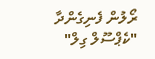ރޯލުން ފެނިގެންދާ "ކެޕްސޫލް ގިލް"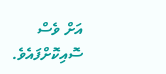އަށް ވެސް ސޮއިކޮށްފައެވެ.